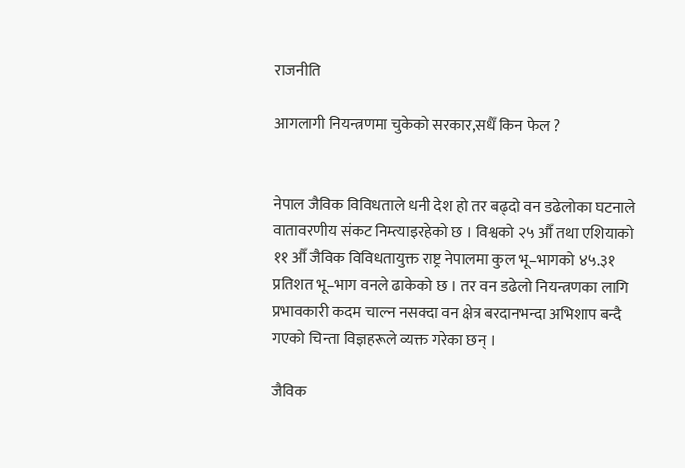राजनीति

आगलागी नियन्त्रणमा चुकेको सरकार,सधैँ किन फेल ?


नेपाल जैविक विविधताले धनी देश हो तर बढ्दो वन डढेलोका घटनाले वातावरणीय संकट निम्त्याइरहेको छ । विश्वको २५ औँ तथा एशियाको ११ औँ जैविक विविधतायुक्त राष्ट्र नेपालमा कुल भू–भागको ४५.३१ प्रतिशत भू–भाग वनले ढाकेको छ । तर वन डढेलो नियन्त्रणका लागि प्रभावकारी कदम चाल्न नसक्दा वन क्षेत्र बरदानभन्दा अभिशाप बन्दै गएको चिन्ता विज्ञहरूले व्यक्त गरेका छन् ।

जैविक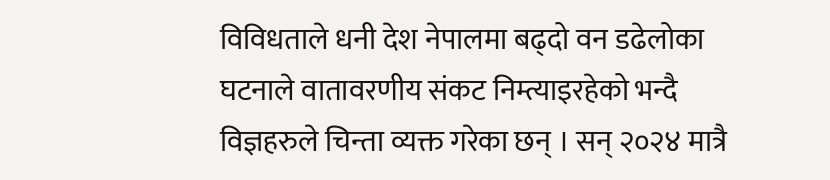विविधताले धनी देश नेपालमा बढ्दो वन डढेलोका घटनाले वातावरणीय संकट निम्त्याइरहेको भन्दै विज्ञहरुले चिन्ता व्यक्त गरेका छन् । सन् २०२४ मात्रै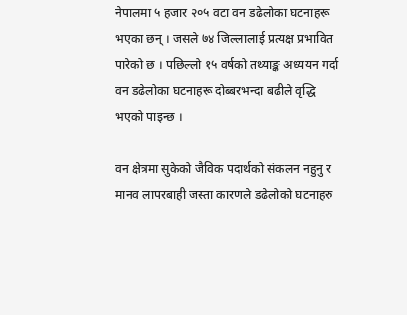नेपालमा ५ हजार २०५ वटा वन डढेलोका घटनाहरू भएका छन् । जसले ७४ जिल्लालाई प्रत्यक्ष प्रभावित पारेको छ । पछिल्लो १५ वर्षको तथ्याङ्क अध्ययन गर्दा वन डढेलोका घटनाहरू दोब्बरभन्दा बढीले वृद्धि भएको पाइन्छ ।

वन क्षेत्रमा सुकेको जैविक पदार्थको संकलन नहुनु र मानव लापरबाही जस्ता कारणले डढेलोको घटनाहरु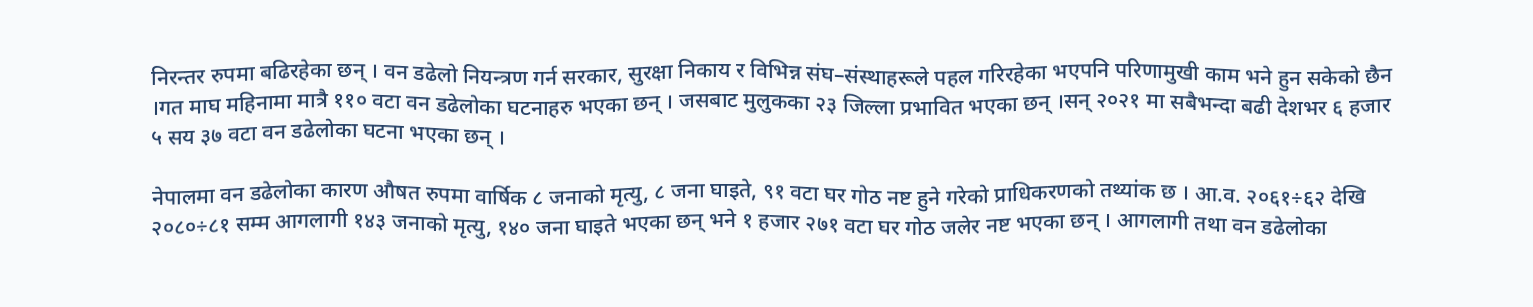निरन्तर रुपमा बढिरहेका छन् । वन डढेलो नियन्त्रण गर्न सरकार, सुरक्षा निकाय र विभिन्न संघ–संस्थाहरूले पहल गरिरहेका भएपनि परिणामुखी काम भने हुन सकेको छैन ।गत माघ महिनामा मात्रै ११० वटा वन डढेलोका घटनाहरु भएका छन् । जसबाट मुलुकका २३ जिल्ला प्रभावित भएका छन् ।सन् २०२१ मा सबैभन्दा बढी देशभर ६ हजार ५ सय ३७ वटा वन डढेलोका घटना भएका छन् ।

नेपालमा वन डढेलोका कारण औषत रुपमा वार्षिक ८ जनाको मृत्यु, ८ जना घाइते, ९१ वटा घर गोठ नष्ट हुने गरेको प्राधिकरणको तथ्यांक छ । आ.व. २०६१÷६२ देखि २०८०÷८१ सम्म आगलागी १४३ जनाको मृत्यु, १४० जना घाइते भएका छन् भने १ हजार २७१ वटा घर गोठ जलेर नष्ट भएका छन् । आगलागी तथा वन डढेलोका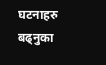घटनाहरु बढ्नुका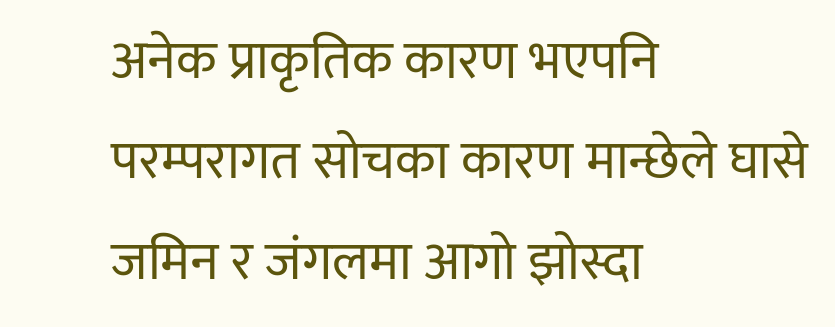अनेक प्राकृतिक कारण भएपनि परम्परागत सोचका कारण मान्छेले घासे जमिन र जंगलमा आगो झोस्दा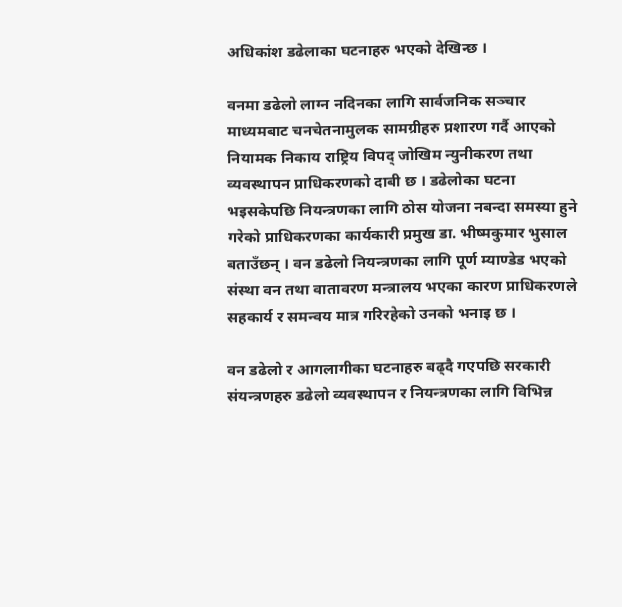अधिकांश डढेलाका घटनाहरु भएको देखिन्छ ।

वनमा डढेलो लाग्न नदिनका लागि सार्वजनिक सञ्चार माध्यमबाट चनचेतनामुलक सामग्रीहरु प्रशारण गर्दै आएको नियामक निकाय राष्ट्रिय विपद् जोखिम न्युनीकरण तथा व्यवस्थापन प्राधिकरणको दाबी छ । डढेलोका घटना भइसकेपछि नियन्त्रणका लागि ठोस योजना नबन्दा समस्या हुने गरेको प्राधिकरणका कार्यकारी प्रमुख डा. भीष्मकुमार भुसाल बताउँछन् । वन डढेलो नियन्त्रणका लागि पूर्ण म्याण्डेड भएको संस्था वन तथा वातावरण मन्त्रालय भएका कारण प्राधिकरणले सहकार्य र समन्वय मात्र गरिरहेको उनको भनाइ छ ।

वन डढेलो र आगलागीका घटनाहरु बढ्दै गएपछि सरकारी संयन्त्रणहरु डढेलो व्यवस्थापन र नियन्त्रणका लागि विभिन्न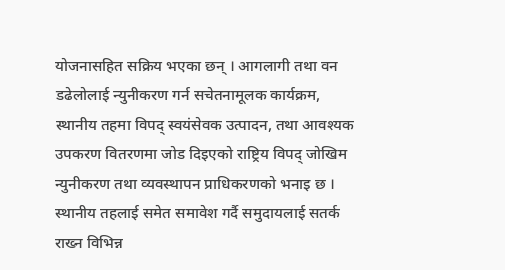योजनासहित सक्रिय भएका छन् । आगलागी तथा वन डढेलोलाई न्युनीकरण गर्न सचेतनामूलक कार्यक्रम, स्थानीय तहमा विपद् स्वयंसेवक उत्पादन, तथा आवश्यक उपकरण वितरणमा जोड दिइएको राष्ट्रिय विपद् जोखिम न्युनीकरण तथा व्यवस्थापन प्राधिकरणको भनाइ छ । स्थानीय तहलाई समेत समावेश गर्दै समुदायलाई सतर्क राख्न विभिन्न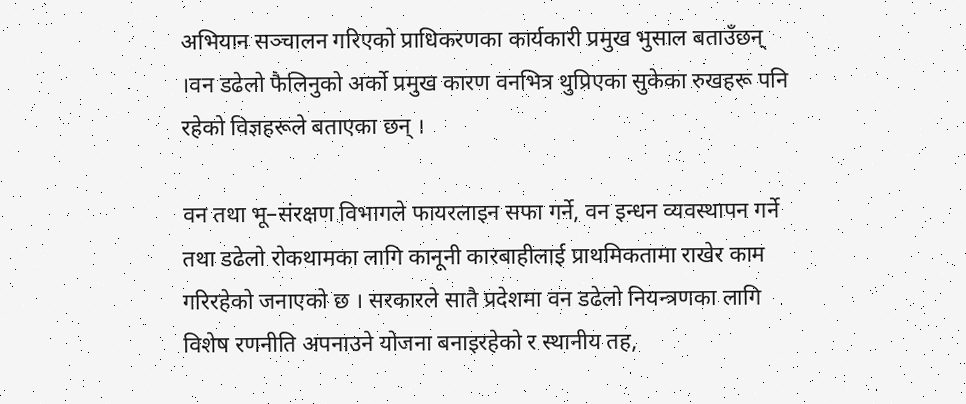अभियान सञ्चालन गरिएको प्राधिकरणका कार्यकारी प्रमुख भुसाल बताउँछन् ।वन डढेलो फैलिनुको अर्को प्रमुख कारण वनभित्र थुप्रिएका सुकेका रुखहरू पनि रहेको विज्ञहरूले बताएका छन् ।

वन तथा भू–संरक्षण विभागले फायरलाइन सफा गर्ने, वन इन्धन व्यवस्थापन गर्ने तथा डढेलो रोकथामका लागि कानूनी कारबाहीलाई प्राथमिकतामा राखेर काम गरिरहेको जनाएको छ । सरकारले सातै प्रदेशमा वन डढेलो नियन्त्रणका लागि विशेष रणनीति अपनाउने योजना बनाइरहेको र स्थानीय तह,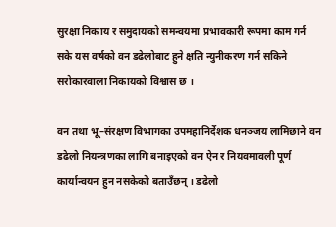सुरक्षा निकाय र समुदायको समन्वयमा प्रभावकारी रूपमा काम गर्न सके यस वर्षको वन डढेलोबाट हुने क्षति न्युनीकरण गर्न सकिने सरोकारवाला निकायको विश्वास छ ।

वन तथा भू–संरक्षण विभागका उपमहानिर्देशक धनञ्जय लामिछाने वन डढेलो नियन्त्रणका लागि बनाइएको वन ऐन र नियवमावली पूर्ण कार्यान्वयन हुन नसकेको बताउँछन् । डढेलो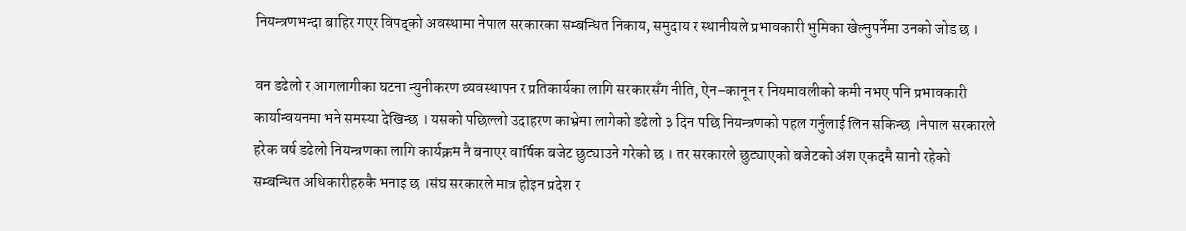नियन्त्रणभन्दा बाहिर गएर विपद्को अवस्थामा नेपाल सरकारका सम्बन्धित निकाय, समुदाय र स्थानीयले प्रभावकारी भुमिका खेल्नुपर्नेमा उनको जोड छ ।

वन डढेलो र आगलागीका घटना न्युनीकरण व्यवस्थापन र प्रतिकार्यका लागि सरकारसँग नीति, ऐन–कानून र नियमावलीको कमी नभए पनि प्रभावकारी कार्यान्वयनमा भने समस्या देखिन्छ । यसको पछिल्लो उदाहरण काभ्रेमा लागेको डढेलो ३ दिन पछि नियन्त्रणको पहल गर्नुलाई लिन सकिन्छ ।नेपाल सरकारले हरेक वर्ष डढेलो नियन्त्रणका लागि कार्यक्रम नै बनाएर वार्षिक बजेट छुट्याउने गरेको छ । तर सरकारले छुट्याएको बजेटको अंश एकदमै सानो रहेको सम्बन्धित अधिकारीहरुकै भनाइ छ ।संघ सरकारले मात्र होइन प्रदेश र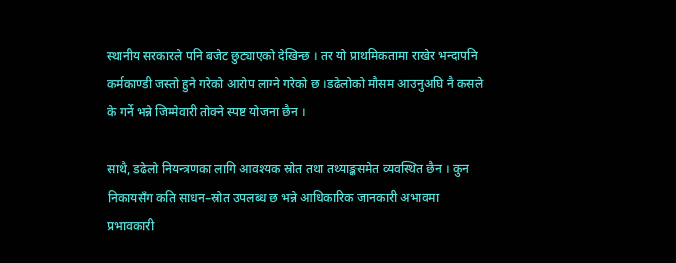स्थानीय सरकारले पनि बजेट छुट्याएको देखिन्छ । तर यो प्राथमिकतामा राखेर भन्दापनि कर्मकाण्डी जस्तो हुने गरेको आरोप लाग्ने गरेको छ ।डढेलोको मौसम आउनुअघि नै कसले के गर्ने भन्ने जिम्मेवारी तोक्ने स्पष्ट योजना छैन ।

साथै, डढेलो नियन्त्रणका लागि आवश्यक स्रोत तथा तथ्याङ्कसमेत व्यवस्थित छैन । कुन निकायसँग कति साधन–स्रोत उपलब्ध छ भन्ने आधिकारिक जानकारी अभावमा प्रभावकारी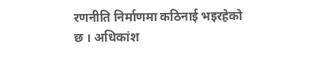रणनीति निर्माणमा कठिनाई भइरहेको छ । अधिकांश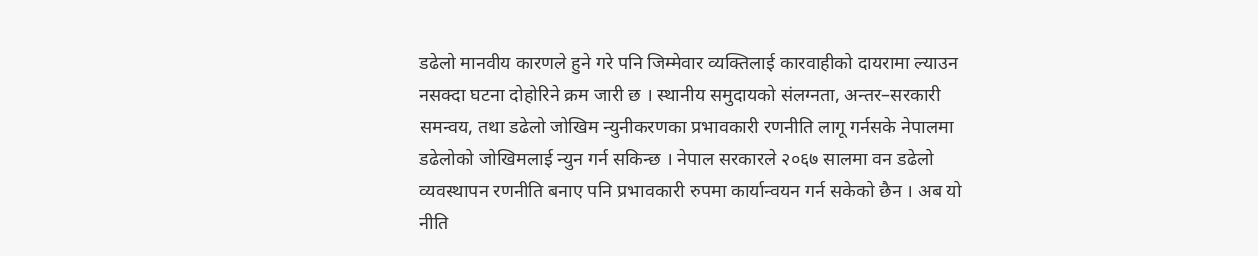डढेलो मानवीय कारणले हुने गरे पनि जिम्मेवार व्यक्तिलाई कारवाहीको दायरामा ल्याउन नसक्दा घटना दोहोरिने क्रम जारी छ । स्थानीय समुदायको संलग्नता, अन्तर–सरकारी समन्वय, तथा डढेलो जोखिम न्युनीकरणका प्रभावकारी रणनीति लागू गर्नसके नेपालमा डढेलोको जोखिमलाई न्युन गर्न सकिन्छ । नेपाल सरकारले २०६७ सालमा वन डढेलो व्यवस्थापन रणनीति बनाए पनि प्रभावकारी रुपमा कार्यान्वयन गर्न सकेको छैन । अब यो नीति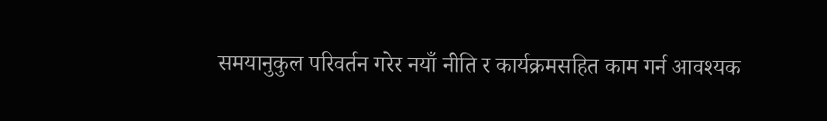समयानुकुल परिवर्तन गरेर नयाँ नीति र कार्यक्रमसहित काम गर्न आवश्यक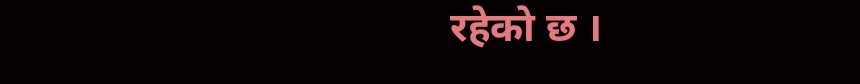रहेको छ ।